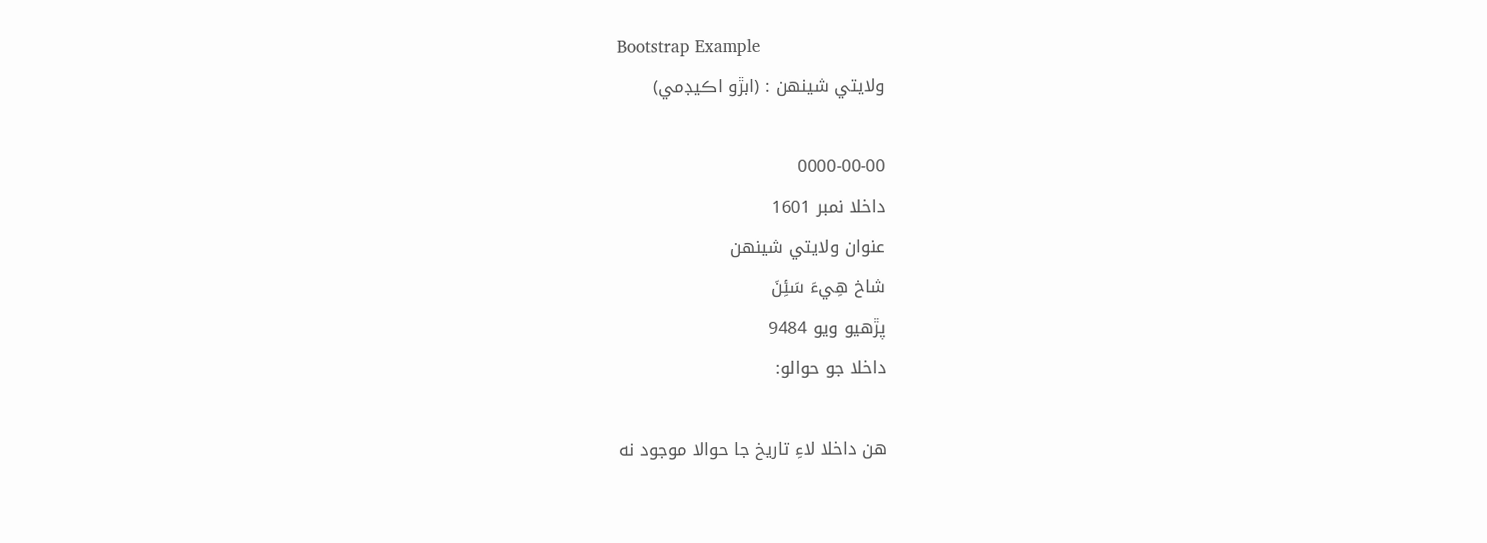Bootstrap Example
ولايتي شينهن : (ابڙو اڪيڊمي)

0000-00-00
داخلا نمبر 1601
عنوان ولايتي شينهن
شاخ هِيءَ سَئِنَ
پڙهيو ويو 9484
داخلا جو حوالو:

هن داخلا لاءِ تاريخ جا حوالا موجود نه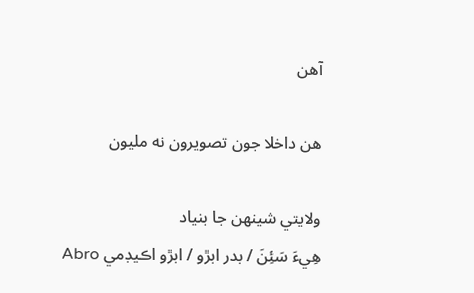آهن

هن داخلا جون تصويرون نه مليون

ولايتي شينهن جا بنياد
هِيءَ سَئِنَ / بدر ابڙو / ابڙو اڪيڊمي Abro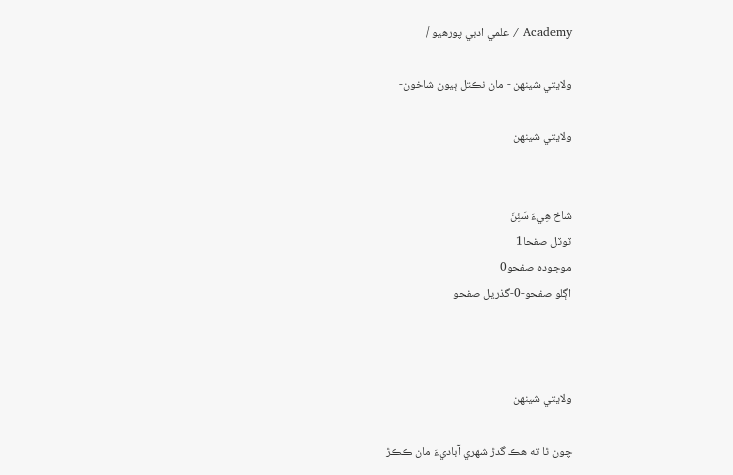Academy / علمي ادبي پورهيو /

ولايتي شينهن - مان نڪتل ٻيون شاخون-

ولايتي شينهن


شاخ هِيءَ سَئِنَ
ٽوٽل صفحا1
موجودہ صفحو0
اڳلو صفحو-0-گذريل صفحو



ولايتي شينهن

چون ٿا ته هڪ گدڙ شهري آباديءَ مان ڪڪڙ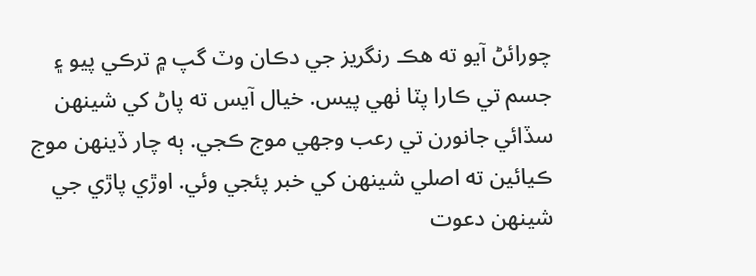چورائڻ آيو ته هڪ رنگريز جي دڪان وٽ گپ ۾ ترڪي پيو ۽ جسم تي ڪارا پٽا ٺهي پيس. خيال آيس ته پاڻ کي شينهن سڏائي جانورن تي رعب وجهي موج ڪجي. ٻه چار ڏينهن موج ڪيائين ته اصلي شينهن کي خبر پئجي وئي. اوڙي پاڙي جي شينهن دعوت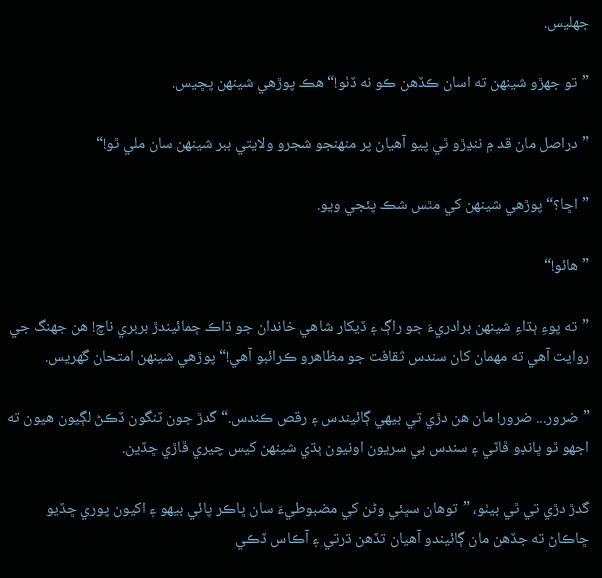جهليس.

”تو جهڙو شينهن ته اسان ڪڏهن ڪو نه ڏٺو!“ هڪ پوڙهي شينهن پڇيس.

”دراصل مان قد ۾ ننڍڙو ٿي پيو آهيان پر منهنجو شجرو ولايتي ببر شينهن سان ملي ٿو!“

”اڇا؟“ پوڙهي شينهن کي مٿس شڪ پئجي ويو.

”هائو!“

”ته پوءِ ٻڌاءِ شينهن برادريءَ جو راڳ ۽ ڏيکار شاهي خاندان جو ڌاڪ ڄمائيندڙ بربري ناچ! هن جهنگ جي روايت آهي ته مهمان کان سندس ثقافت جو مظاهرو ڪرائبو آهي!“ پوڙهي شينهن امتحان گهريس.

”ضرور... ضرور! مان هن دڙي تي بيهي ڳائيندس ۽ رقص ڪندس.“ گدڙ جون ٽنگون ڏڪڻ لڳيون هيون ته اجهو ٿو ڀانڊو ڦاٽي ۽ سندس بي سريون اونيون ٻڌي شينهن کيس چيري ڦاڙي ڇڏين.

گدڙ دڙي تي ٿي بيٺو، ”توهان سڀئي وڻن کي مضبوطيءَ سان ڀاڪر پائي بيهو ۽ اکيون پوري ڇڏيو ڇاڪاڻ ته جڏهن مان ڳائيندو آهيان تڏهن ڌرتي ۽ آڪاس ڏڪي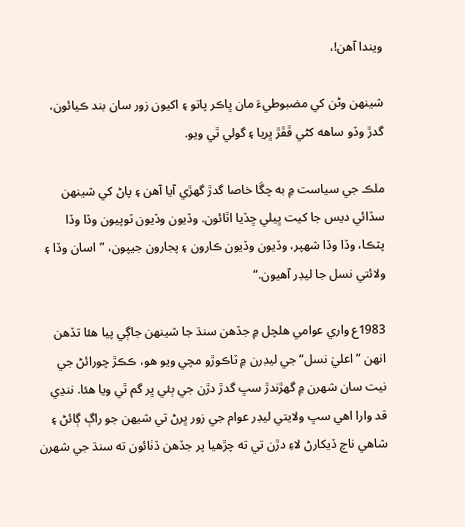ويندا آهن!،

شينهن وڻن کي مضبوطيءَ مان ڀاڪر پاتو ۽ اکيون زور سان بند ڪيائون، گدڙ وڏو ساهه کڻي ڦڦڙ ڀريا ۽ گولي ٿي ويو.

ملڪ جي سياست ۾ به چڱا خاصا گدڙ گهڙي آيا آهن ۽ پاڻ کي شينهن سڏائي ديس جا کيت ڀيلي ڇڏيا اٿائون. وڏيون وڏيون ٽوپيون وڏا وڏا پٽڪا، وڏا وڏا شهپر، وڏيون وڏيون ڪارون ۽ پجارون جيپون، ”اسان وڏا ۽ ولائتي نسل جا ليڊر آهيون.“

1983ع واري عوامي هلچل ۾ جڏهن سنڌ جا شينهن جاڳي پيا هئا تڏهن انهن ”اعليٰ نسل“ جي ليڊرن ۾ ٽاڪوڙو مچي ويو هو، ڪڪڙ چورائڻ جي نيت سان شهرن ۾ گهڙندڙ سڀ گدڙ دڙن جي ٻئي ڀر گم ٿي ويا هئا. ننڍي قد وارا اهي سڀ ولايتي ليڊر عوام جي زور ڀرڻ تي شيهن جو راڳ ڳائڻ ۽ شاهي ناچ ڏيکارڻ لاءِ دڙن تي ته چڙهيا پر جڏهن ڏٺائون ته سنڌ جي شهرن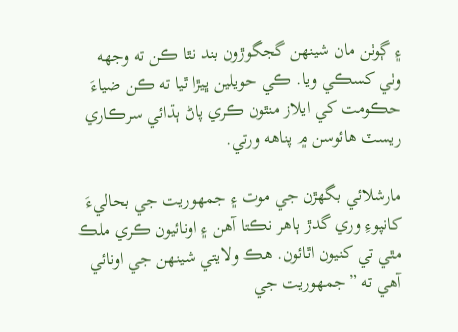۽ ڳوٺن مان شينهن گجگوڙون بند نٿا ڪن ته وجهه وٺي کسڪي ويا. ڪي حويلين ڀيڙا ٿيا ته ڪن ضياءَ حڪومت کي ايلاز منٿون ڪري پاڻ ٻڌائي سرڪاري ريسٽ هائوسن ۾ پناهه ورتي.

مارشلائي بگهڙن جي موت ۽ جمهوريت جي بحاليءَ کانپوءِ وري گدڙ ٻاهر نڪتا آهن ۽ اونائيون ڪري ملڪ مٿي تي کنيون اٿائون. هڪ ولايتي شينهن جي اونائي آهي ته ”جمهوريت جي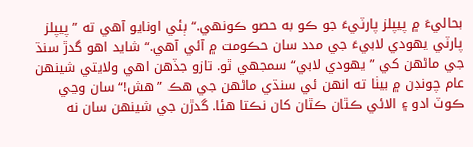بحاليءَ ۾ پيپلز پارٽيءَ جو ڪو به حصو ڪونهي.“ ٻئي اونايو آهي ته ”پيپلز پارٽي يهودي لابيءَ جي مدد سان حڪومت ۾ آئي آهي.“ شايد اهو گدڙ سنڌ جي ماڻهن کي ”يهودي لابي“ سمجهي ٿو. تازو جڏهن اهي ولايتي شينهن عام چونڊن ۾ بيٺا ته انهن ئي سنڌي ماڻهن جي هڪ ”هش!“ سان وڃي ڪوٽ ادو ۽ الائي ڪٿان ڪٿان کان نڪتا هئا. گدڙن جي شينهن سان نه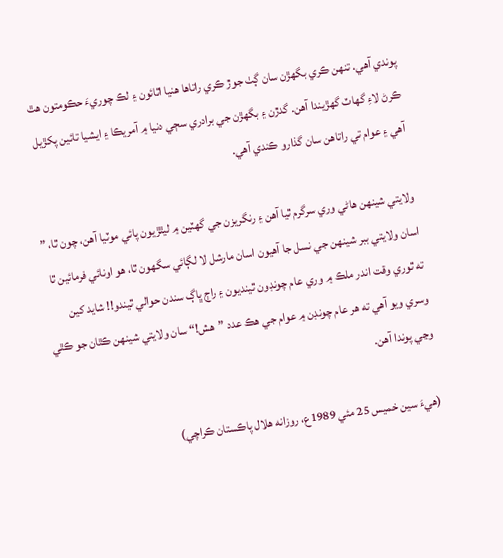پوندي آهي. تنهن ڪري بگهڙن سان ڳٺ جوڙ ڪري راتاها هنيا اٿائون ۽ لڪ چوريءَ حڪومتون هٿ ڪرڻ لاءِ گهاٽ گهڙيندا آهن. گدڙن ۽ بگهڙن جي برادري سڄي دنيا ۾ آمريڪا ۽ ايشيا تائين پکڙيل آهي ۽ عوام تي راتاهن سان گذارو ڪندي آهي.

ولايتي شينهن هاڻي وري سرگرم ٿيا آهن ۽ رنگريزن جي گهٽين ۾ ليٿڙيون پائي موٽيا آهن، چون ٿا، ” اسان ولايتي ببر شينهن جي نسل جا آهيون اسان مارشل لا لڳائي سگهون ٿا، هو اونائي فرمائين ٿا ته ٿوري وقت اندر ملڪ ۾ وري عام چونڊون ٿينديون ۽ راڄ ڀاڳ سندن حوالي ٿيندو!! شايد کين وسري ويو آهي ته هر عام چونڊن ۾ عوام جي هڪ عدد ”هش!“ سان ولايتي شينهن ڪٿان جو ڪٿي وڃي پوندا آهن.

(هيءَ سين خميس 25 مئي 1989ع، روزانه هلال پاڪستان ڪراچي)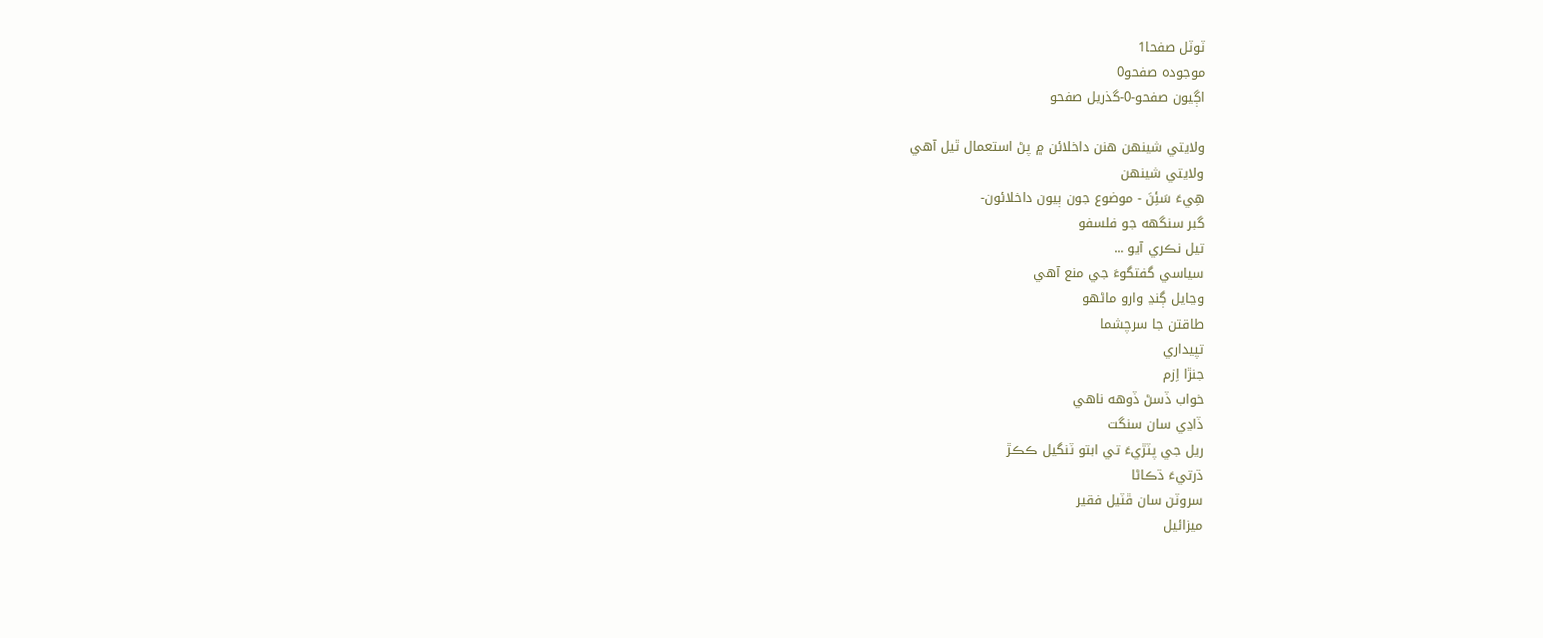ٽوٽل صفحا1
موجودہ صفحو0
اڳيون صفحو-0-گذريل صفحو

ولايتي شينهن ھنن داخلائن ۾ پڻ استعمال ٿيل آھي
ولايتي شينهن
هِيءَ سَئِنَ - موضوع جون ٻيون داخلائون-
گبر سنگهه جو فلسفو
تيل نڪري آيو ...
سياسي گفتگوءَ جي منع آهي
وڃايل ڳنڍ وارو ماڻهو
طاقتن جا سرچشما
تپيداري
جنڙا اِزم
خواب ڏسڻ ڏوهه ناهي
ڏاڍي سان سنگت
ريل جي پٽڙيءَ تي ابتو ٽنگيل ڪڪڙ
ڌرتيءَ ڌڪاڻا
سروٽن سان ڦٽيل فقير
ميزائيل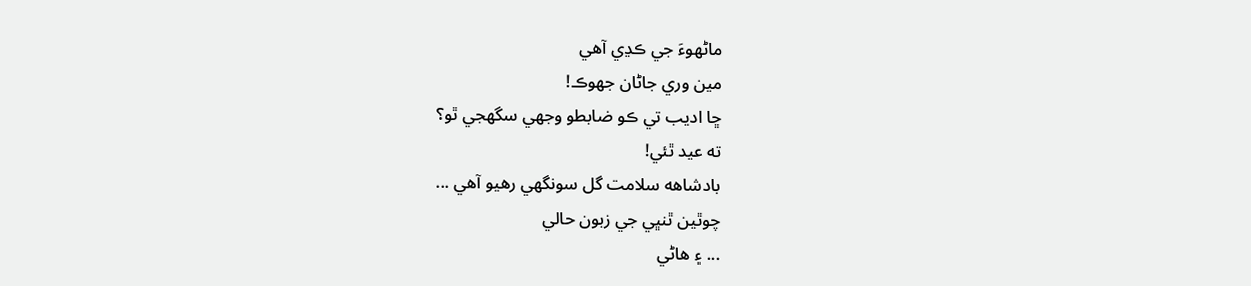ماڻهوءَ جي ڪڍي آهي
مين وري جاڻان جهوڪ!
ڇا اديب تي ڪو ضابطو وجهي سگهجي ٿو؟
ته عيد ٿئي!
بادشاهه سلامت گل سونگهي رهيو آهي ...
چوٿين ٿنڀي جي زبون حالي
... ۽ هاڻي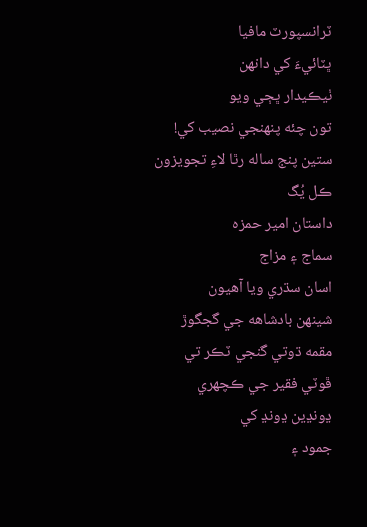ٽرانسپورٽ مافيا
ڀٽائيءَ کي دانهن
ٺيڪيدار ڀڄي ويو
تون چئه پنهنجي نصيب کي!
ستين پنج ساله رٿا لاءِ تجويزون
ڪل يُگ
داستان امير حمزه
سماج ۽ مزاج
اسان سڌري ويا آهيون
شينهن بادشاهه جي گجگوڙ
مقمه ڌوتي گنجي ٽڪر تي
ڦوٽي فقير جي ڪچهري
ڍونڍين ڍونڍ کي
جمود ۽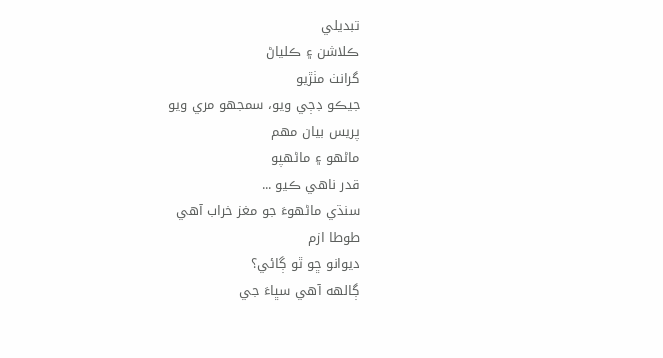تبديلي
ڪلاشن ۽ ڪلياڻ
گرانٺ مٺڙيو
جيڪو ڊڄي ويو، سمجهو مري ويو
پريس بيان مهم
ماڻهو ۽ ماڻهپو
قدر ناهي ڪيو ...
سنڌي ماڻهوءَ جو مغز خراب آهي
طوطا ازم
ديوانو ڇو ٿو ڳائي؟
ڳالهه آهي سڀاءَ جي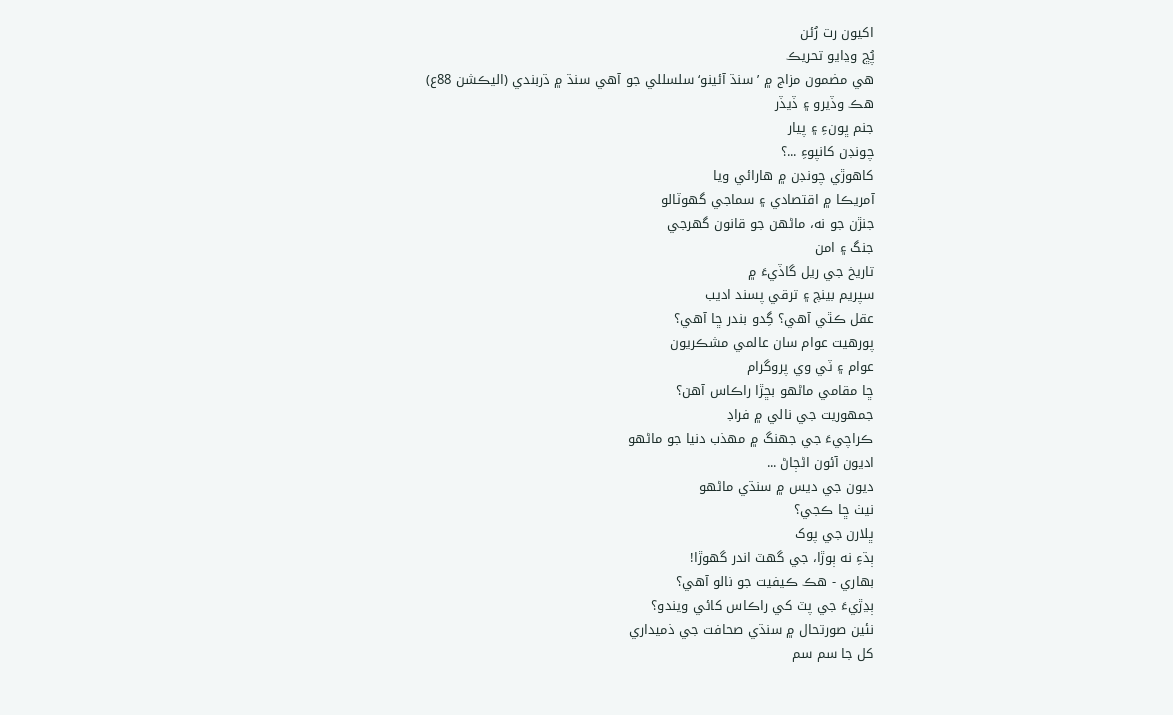اکيون رت رُئن
پُڇ وڍايو تحريڪ
هي مضمون مزاج ۾ ’سنڌ آئينو‘ سلسللي جو آهي سنڌ ۾ ڌربندي (اليڪشن 88ع)
هڪ وڏيرو ۽ ڏيڏر
جنم ڀونءِ ۽ پيار
چونڊن کانپوءِ ...؟
کاهوڙي چونڊن ۾ هارائي ويا
آمريڪا ۾ اقتصادي ۽ سماجي گهوٽالو
جنڙن جو نه، ماڻهن جو قانون گهرجي
جنگ ۽ امن
تاريخ جي ريل گاڏيءَ ۾
سپريم بينچ ۽ ترقي پسند اديب
عقل ڪٿي آهي؟ گِدو بندر ڇا آهي؟
پورهيت عوام سان عالمي مشڪريون
عوام ۽ ٽي وي پروگرام
ڇا مقامي ماڻهو بڇڙا راڪاس آهن؟
جمهوريت جي نالي ۾ فراڊ
ڪراچيءَ جي جهنگ ۾ مهذب دنيا جو ماڻهو
اديون آئون اڻڄاڻ ...
ديون جي ديس ۾ سنڌي ماڻهو
نيٺ ڇا ڪجي؟
ڀلارن جي پوک
ٻڌءِ نه ٻوڙا، جي گهٽ اندر گهوڙا!
بھاري - هڪ ڪيفيت جو نالو آهي؟
ٻڍڙيءَ جي پٽ کي راڪاس کائي ويندو؟
نئين صورتحال ۾ سنڌي صحافت جي ذميداري
کل جا سم سم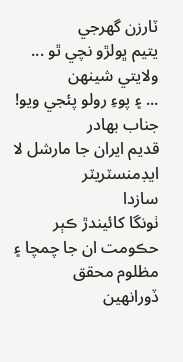ٽارزن گهرجي
يتيم ڀولڙو نچي ٿو ...
ولايتي شينهن
... ۽ پوءِ رولو پئجي ويو!
جناب بهادر
قديم ايران جا مارشل لا ايڊمنسٽريٽر
سازدا
ٺونگا کائيندڙ ڪٻر
حڪومت ان جا چمچا ۽ مظلوم محقق
ڏورانهين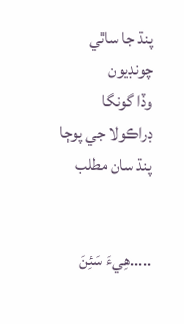پنڌ جا ساٿي چونڊيون
وڏا گونگا
ڊراڪولا جي پوڄا
پنڌ سان مطلب


.....هِيءَ سَئِنَ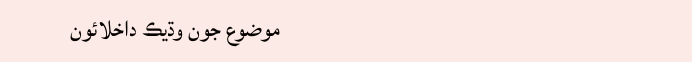موضوع جون وڌيڪ داخلائون